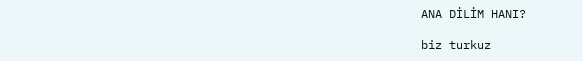ANA DİLİM HANI?

biz turkuz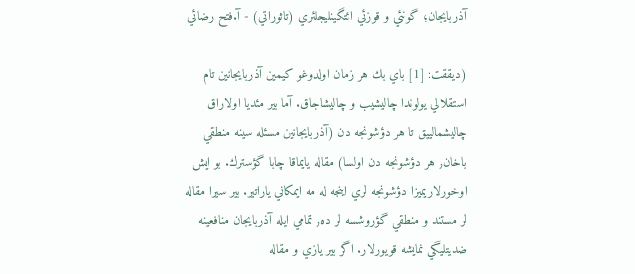آذربايجان؛ گونئي و قوزئي ائتگينليجلئري (تاثوراتي) - آ.فتح رضائي

(ديققت: [1] باي بك هر زمان اولدوغو كيمين آذربايجانين تام استقلالي يولوندا چاليشيب و چاليشاجاق. آما بير مئديا اولاراق چاليشمالييق تا هر دؤشونجه دن (آذربايجانين مسئله سينه منطقي باخان٫ هر دؤشونجه دن اولسا) مقاله يايماقا چابا گؤسترك. بو ايش اوخورلاريميزا دؤشونجه لري اينجه له مه ايمكاني ياراتير. بير سيرا مقاله لر مستند و منطقي گؤروشسه لر ده٫ تمامي ايله آذربايجان منافعينه ضديتليگي نمايشه قويورلار. اگر بير يازي و مقاله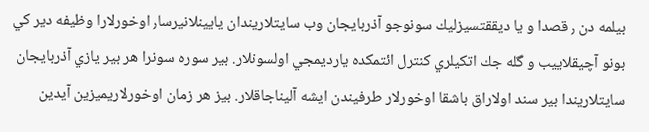بيلمه دن ٫ قصدا و يا ديققتسيزليك سونوجو آذربايجان وب سايتلاريندان يايينلانيرسا٫ اوخورلارا وظيفه دير كي بونو آچيقلاييب و گله جك اتكيلري كنترل ائتمكده يارديمجي اولسونلار. بير سوره سونرا هر بير يازي آذربايجان سايتلاريندا بير سند اولاراق باشقا اوخورلار طرفيندن ايشه آليناجاقلار. بيز هر زمان اوخورلاريميزين آيدين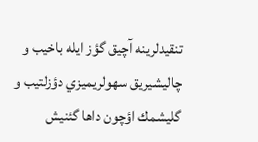تنقيدلرينه آچيق گؤز ايله باخيب و چاليشيريق سهولريميزي دؤزلتيب و گليشمك اؤچون داها گئنيش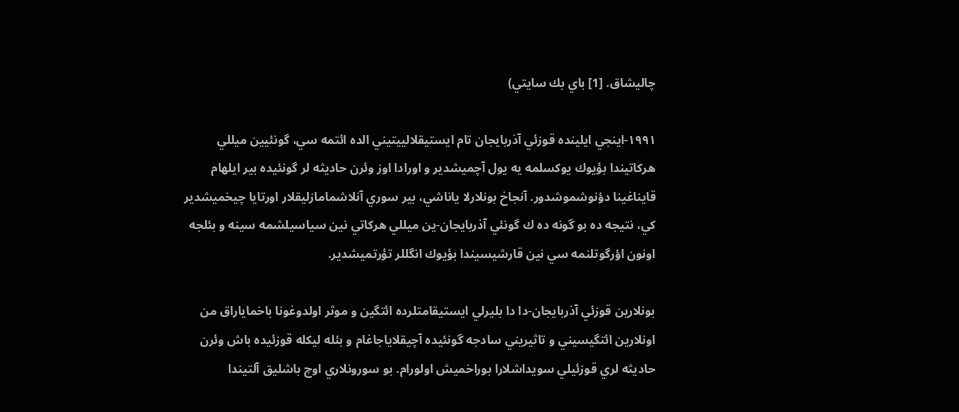چاليشاق. [1] باي بك سايتي)

۱۹۹۱-اينجي ايلينده قوزئي آذربايجان تام ايستيقلالييتيني الده ائتمه سي، گونئيين ميللي هركاتيندا بؤيوك يوكسلمه يه يول آچميشدير و اورادا اوز وئرن حاديثه لر گونئيده بير ايلهام قايناغينا دؤنوشموشدور. آنجاخ بونلارلا ياناشي، بير سوري آنلاشمامازليقلار اورتايا چيخميشدير كي، نتيجه ده بو گونه ده ك گونئي آذربايجان-ين ميللي هركاتي نين سياسيلشمه سينه و بئلجه اونون اؤرگوتلنمه سي نين قارشيسيندا بؤيوك انگللر تؤرتميشدير.

بونلارين قوزئي آذربايجان-دا دا بليرلي ايستيقامتلرده ائتگين و موثر اولدوغونا باخماياراق من اونلارين ائتگيسيني و تاثيريني سادجه گونئيده آچيقلاياجاغام و بئله ليكله قوزئيده باش وئرن حاديثه لري قوزئيلي سويداشلارا بوراخميش اولورام. بو سورونلاري اوچ باشليق آلتيندا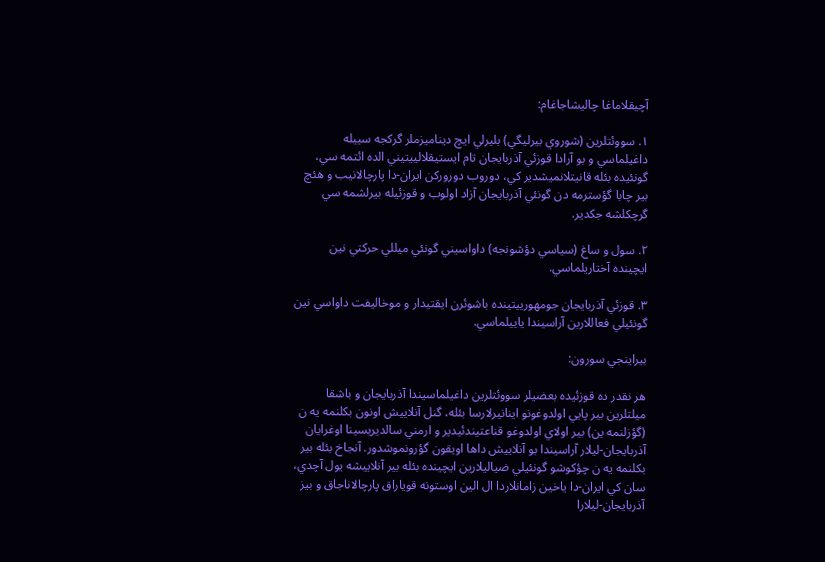آچيقلاماغا چاليشاجاغام:

۱. سووئتلرين (شوروي بيرليگي) بليرلي ايچ ديناميزملر گركجه سييله داغيلماسي و بو آرادا قوزئي آذربايجان تام ايستيقلالييتيني الده ائتمه سي، گونئيده بئله قانيتلانميشدير كي، دوروب دوروركن ايران-دا پارچالانيب و هئچ بير چابا گؤسترمه دن گونئي آذربايجان آزاد اولوب و قوزئيله بيرلشمه سي گرچكلشه جكدير.

۲. سول و ساغ (سياسي دؤشونجه) داواسيني گونئي ميللي حركتي نين ايچينده آختاريلماسي.

۳. قوزئي آذربايجان جومهورييتينده باشوئرن ايقتيدار و موخاليفت داواسي نين گونئيلي فعاللارين آراسيندا ياييلماسي.

بيراينجي سورون:

هر نقدر ده قوزئيده بعضيلر سووئتلرين داغيلماسيندا آذربايجان و باشقا ميلتلرين بير پايي اولدوغونو اينانيرلارسا بئله، گنل آنلاييش اونون بكلنمه يه ن (گؤزلنمه ين) بير اولاي اولدوغو قناعتيندئيدير و ارمني سالديريسينا اوغرايان آذربايجان-ليلار آراسيندا بو آنلاييش داها اويقون گؤرونموشدور. آنجاخ بئله بير بكلنمه يه ن چؤكوشو گونئيلي ضياليلارين ايچينده بئله بير آنلاييشه يول آچدي، سان كي ايران-دا ياخين زامانلاردا ال الين اوستونه قوياراق پارچالاناجاق و بيز آذربايجان-ليلارا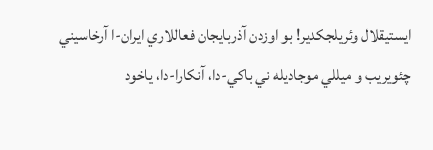ايستيقلال وئريلجكدير! بو اوزدن آذربايجان فعاللاري ايران-ا آرخاسيني چئويريب و ميللي موجاديله ني باكي-دا، آنكارا-دا، ياخود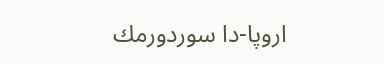اروپا-دا سوردورمك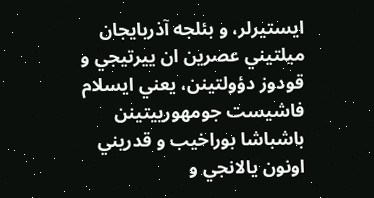ايستيرلر، و بئلجه آذربايجان ميلتيني عصرين ان ييرتيجي و قودوز دؤولتينن، يعني ايسلام فاشيست جومهورييتينن باشباشا بوراخيب و قدريني اونون يالانجي و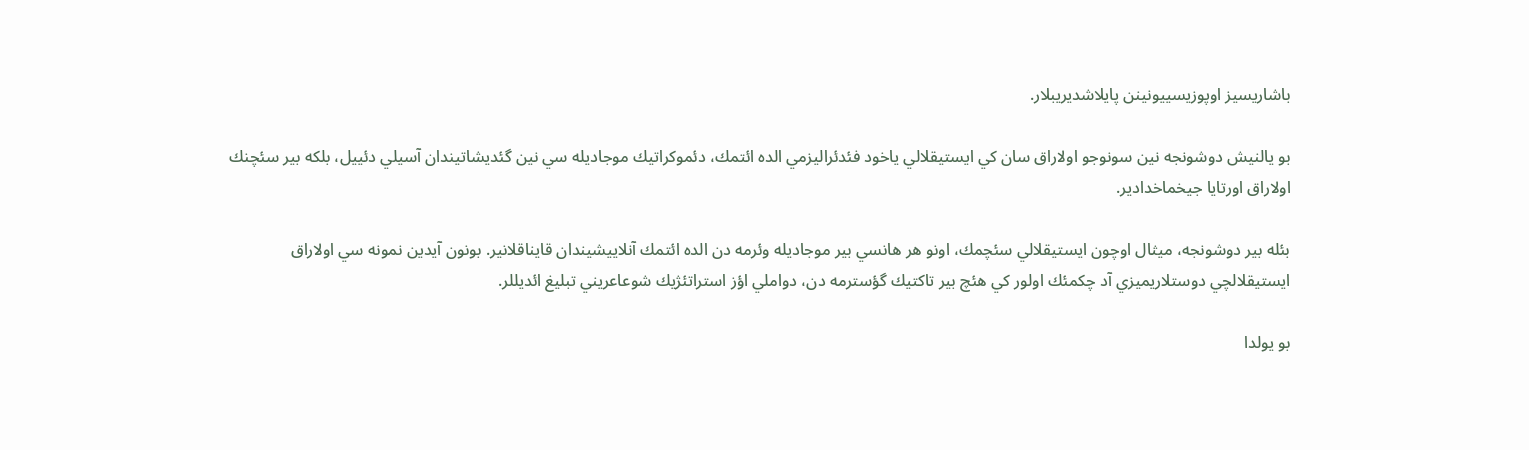باشاريسيز اوپوزيسييونينن پايلاشديريبلار.

بو يالنيش دوشونجه نين سونوجو اولاراق سان كي ايستيقلالي ياخود فئدئراليزمي الده ائتمك، دئموكراتيك موجاديله سي نين گئديشاتيندان آسيلي دئييل، بلكه بير سئچنك اولاراق اورتايا جيخماخدادير.

بئله بير دوشونجه، ميثال اوچون ايستيقلالي سئچمك، اونو هر هانسي بير موجاديله وئرمه دن الده ائتمك آنلاييشيندان قايناقلانير. بونون آيدين نمونه سي اولاراق ايستيقلالچي دوستلاريميزي آد چكمئك اولور كي هئچ بير تاكتيك گؤسترمه دن، دواملي اؤز استراتئژيك شوعاعريني تبليغ ائديللر.

بو يولدا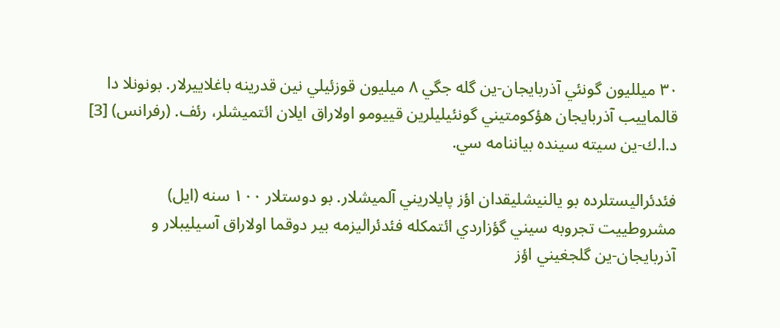۳۰ ميلليون گونئي آذربايجان-ين گله جگي ۸ ميليون قوزئيلي نين قدرينه باغلاييرلار. بونونلا دا قالماييب آذربايجان هؤكومتيني گونئيليلرين قييومو اولاراق ايلان ائتميشلر، رئف. (رفرانس) [3] د.ا.ك-ين سيته سينده بياننامه سي.

فئدئراليستلرده بو يالنيشليقدان اؤز پايلاريني آلميشلار. بو دوستلار ۱۰۰ سنه (ايل) مشروطييت تجروبه سيني گؤزاردي ائتمكله فئدئراليزمه بير دوقما اولاراق آسيليبلار و آذربايجان-ين گلجغيني اؤز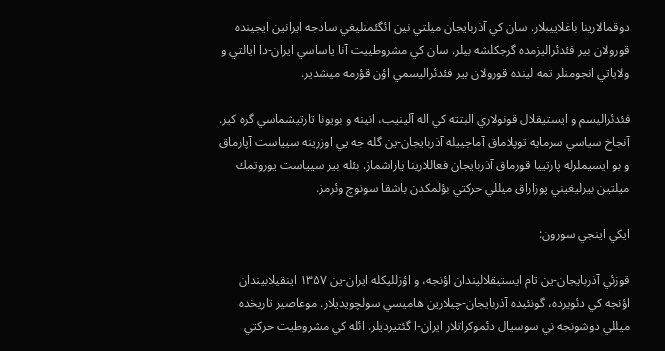دوقمالارينا باغلاييبلار. سان كي آذربايجان ميلتي نين ائگئمنليغي سادجه ايرانين ايجينده قورولان بير فئدئراليزمده گرجكلشه بيلر. سان كي مشروطييت آنا ياساسي ايران-دا ايالتي و ولاياتي انجومنلر تمه لينده قورولان بير فئدئراليسمي اؤن قؤرمه ميشدير.

فئدئراليسم و ايستيقلال قونولاري البتته كي اله آلينيب، انينه و بويونا تارتيشماسي گره كير. آنجاخ سياسي سرمايه توپلاماق آماجييله آذربايجان-ين گله جه يي اوزرينه سيياست آپارماق و بو ايسيملرله پارتييا قورماق آذربايجان فعاللارينا ياراشماز. بئله بير سيياست يوروتمك ميلتين بيرليغيني پوزاراق ميللي حركتي بؤلمكدن باشقا سونوچ وئرمز.

ايكي اينجي سورون:

قوزئي آذربايجان-ين تام ايستيقلاليندان اؤنجه، و اؤزلليكله ايران-ين ۱۳۵۷ اينقيلابيندان اؤنجه كي دئويرده، گونئيده آذربايجان-چيلارين هاميسي سولچويديلار. موعاصير تاريخده ميللي دوشونجه ني سوسيال دئموكراتلار ايران-ا گئتيرديلر. ائله كي مشروطيت حركتي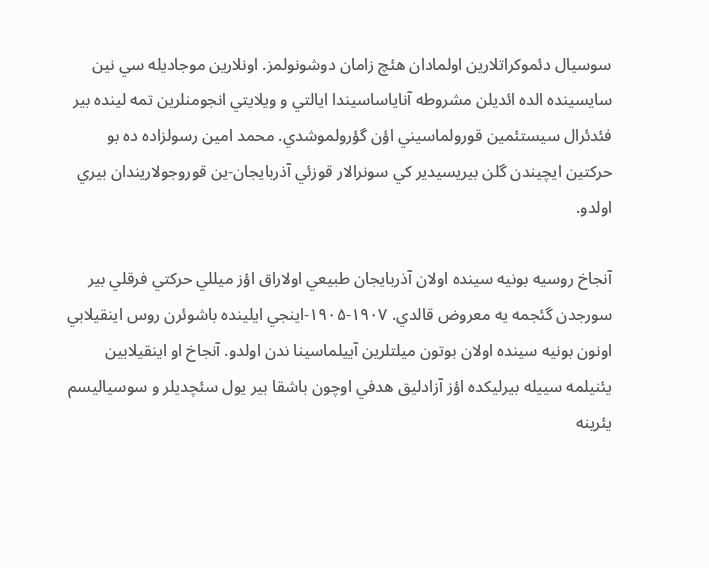سوسيال دئموكراتلارين اولمادان هئچ زامان دوشونولمز. اونلارين موجاديله سي نين سايسينده الده ائديلن مشروطه آناياساسيندا ايالتي و ويلايتي انجومنلرين تمه لينده بير فئدئرال سيستئمين قورولماسيني اؤن گؤرولموشدي. محمد امين رسولزاده ده بو حركتين ايچيندن گلن بيريسيدير كي سونرالار قوزئي آذربايجان-ين قوروجولاريندان بيري اولدو.

آنجاخ روسيه بونيه سينده اولان آذربايجان طبيعي اولاراق اؤز ميللي حركتي فرقلي بير سورجدن گئجمه يه معروض قالدي. ۱۹۰۷-۱۹۰۵-اينجي ايلينده باشوئرن روس اينقيلابي اونون بونيه سينده اولان بوتون ميلتلرين آييلماسينا ندن اولدو. آنجاخ او اينقيلابين يئنيلمه سييله بيرليكده اؤز آزادليق هدفي اوچون باشقا بير يول سئچديلر و سوسياليسم يئرينه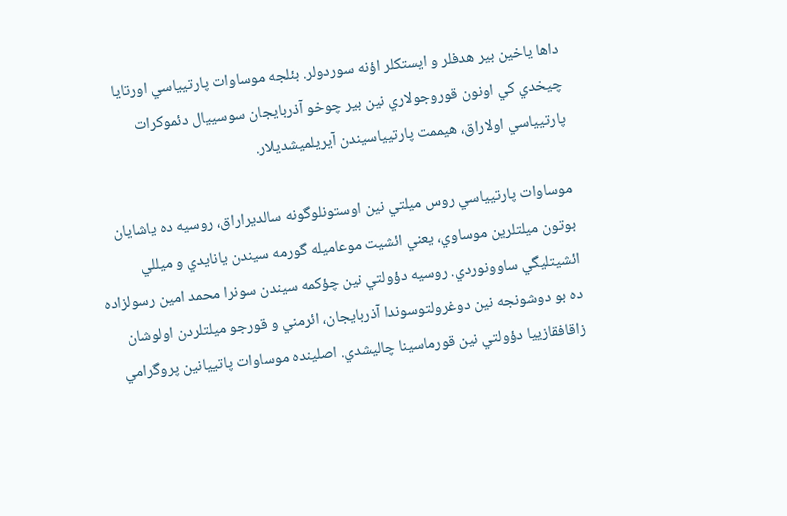داها ياخين بير هدفلر و ايستكلر اؤنه سوردولر. بئلجه موساوات پارتيياسي اورتايا چيخدي كي اونون قوروجولاري نين بير چوخو آذربايجان سوسييال دئموكرات پارتيياسي اولاراق، هيممت پارتيياسيندن آيريلميشديلار.

موساوات پارتيياسي روس ميلتي نين اوستونلوگونه سالديراراق، روسيه ده ياشايان بوتون ميلتلرين موساوي، يعني ائشيت موعاميله گورمه سيندن يانايدي و ميللي ائشيتليگي ساوونوردي. روسيه دؤولتي نين چؤكمه سيندن سونرا محمد امين رسولزاده ده بو دوشونجه نين دوغرولتوسوندا آذربايجان، ائرمني و قورجو ميلتلردن اولوشان زاقافقازييا دؤولتي نين قورماسينا چاليشدي. اصلينده موساوات پاتييانين پروگرامي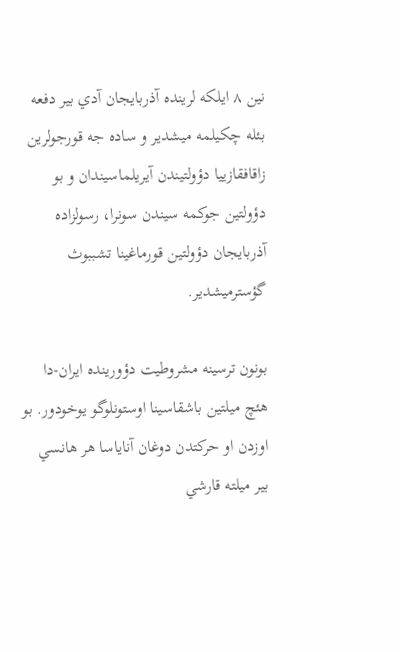نين ۸ ايلكه لرينده آذربايجان آدي بير دفعه بئله چكيلمه ميشدير و ساده جه قورجولرين زاقافقازييا دؤولتيندن آيريلماسيندان و بو دؤولتين جوكمه سيندن سونرا، رسولزاده آذربايجان دؤولتين قورماغينا تشببوث گؤسترميشدير.

بونون ترسينه مشروطيت دؤورينده ايران-دا هئچ ميلتين باشقاسينا اوستونلوگو يوخودور. بو اوزدن او حركتدن دوغان آناياسا هر هانسي بير ميلته قارشي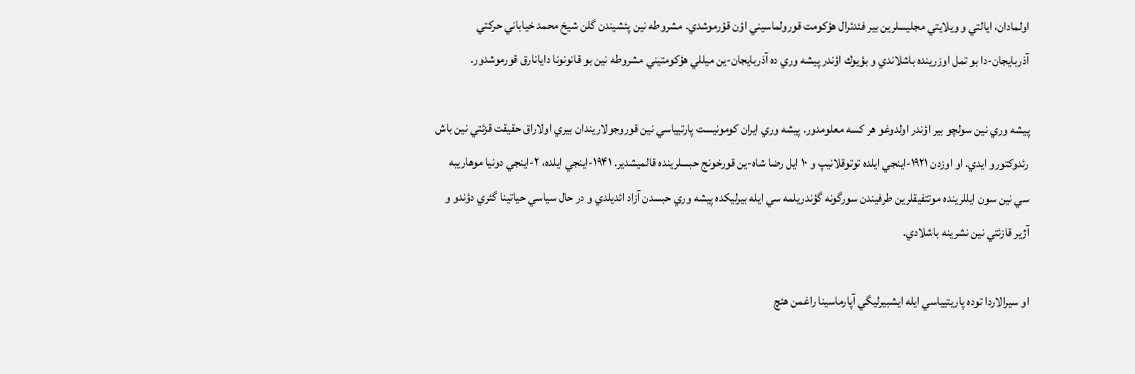اولمادان، ايالتي و ويلايتي مجليسلرين بير فئدئرال هؤكومت قورولماسيني اؤن قؤرموشدي. مشروطه نين پئشيندن گلن شيخ محمد خياباني حركتي آذربايجان-دا بو تمل اوزرينده باشلاندي و بؤيوك اؤندر پيشه وري ده آذربايجان-ين ميللي هؤكومتيني مشروطه نين بو قانونونا دايانارق قورموشدور.

پيشه وري نين سولچو بير اؤندر اولدوغو هر كسه معلومدور. پيشه وري ايران كومونيست پارتيياسي نين قوروجولاريندان بيري اولاراق حقيقت قزئتي نين باش رئدوكتورو ايدي. او اوزدن ۱۹۲۱-اينجي ايلده توتوقلانيپ و ۱۰ ايل رضا شاه-ين قورخونج حبسلرينده قالميشدير. ۱۹۴۱-اينجي ايلده، ۲-اينجي دونيا موهاريبه سي نين سون ايللرينده موتتفيقلرين طرفيندن سورگونه گؤندريلمه سي ايله بيرليكده پيشه وري حبسدن آزاد ائديلدي و در حال سياسي حياتينا گئري دؤندو و آژير قازئتي نين نشرينه باشلادي.

او سيرالاردا توده پاريتيياسي ايله ايشبيرليگي آپارماسينا راغمن هئچ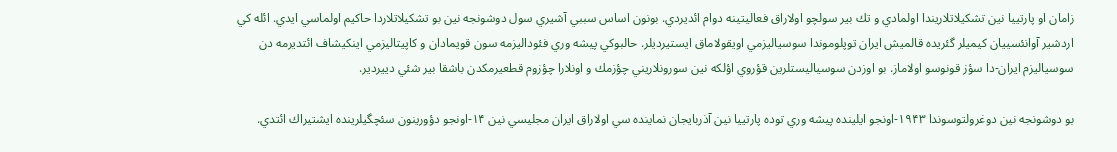زامان او پارتييا نين تشكيلاتلاريندا اولمادي و تك بير سولچو اولاراق فعاليتينه دوام ائديردي. بونون اساس سببي آشيري سول دوشونجه نين بو تشكيلاتلاردا حاكيم اولماسي ايدي. ائله كي اردشير آوانئسييان كيميلر گئريده قالميش ايران توپلوموندا سوسياليزمي اويقولاماق ايستيرديلر. حالبوكي پيشه وري فئوداليزمه سون قويمادان و كاپيتاليزمي اينكيشاف ائتديرمه دن سوسياليزم ايران-دا سؤز قونوسو اولاماز. بو اوزدن سوسياليستلرين قؤروي اؤلكه نين سورونلاريني چؤزمك و اونلارا چؤزوم قطعيرمكدن باشقا بير شئي دييردير.

بو دوشونجه نين دوغرولتوسوندا ۱۹۴۳-اونجو ايلينده پيشه وري توده پارتييا نين آذربايجان نماينده سي اولاراق ايران مجليسي نين ۱۴-اونجو دؤورينون سئچگيلرينده ايشتيراك ائتدي.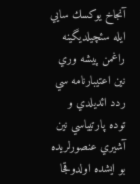آنجاخ يوكسك سايي ايله سئچيلديگينه راغمن پيشه وري نين اعتيبارنامه سي ردد ائديلدي و توده پارتيياسي نين آشيري عنصورلريده بو ايشده اولدوقجا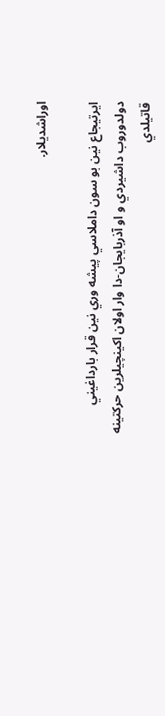اوراشديلار.

ايرتيجاع نين بو سون داملاسي پيشه وري نين قرار بارداغيني دولدوروب داشيردي و او آذربايجان-دا وار اولان اكينچيلرين حركتينه قاتيلدي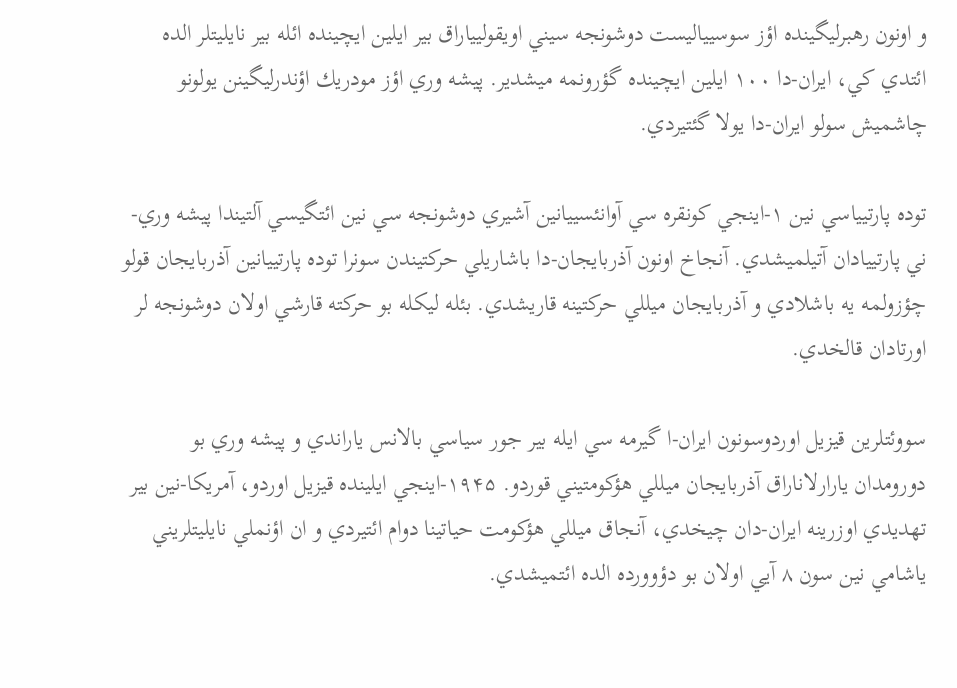و اونون رهبرليگينده اؤز سوسيياليست دوشونجه سيني اويقوليياراق بير ايلين ايچينده ائله بير نايليتلر الده ائتدي كي، ايران-دا ۱۰۰ ايلين ايچينده گؤرونمه ميشدير. پيشه وري اؤز مودريك اؤندرليگينن يولونو چاشميش سولو ايران-دا يولا گئتيردي.

توده پارتيياسي نين ۱-اينجي كونقره سي آوانئسييانين آشيري دوشونجه سي نين ائتگيسي آلتيندا پيشه وري-ني پارتييادان آتيلميشدي. آنجاخ اونون آذربايجان-دا باشاريلي حركتيندن سونرا توده پارتييانين آذربايجان قولو چؤزولمه يه باشلادي و آذربايجان ميللي حركتينه قاريشدي. بئله ليكله بو حركته قارشي اولان دوشونجه لر اورتادان قالخدي.

سووئتلرين قيزيل اوردوسونون ايران-ا گيرمه سي ايله بير جور سياسي بالانس ياراندي و پيشه وري بو دورومدان يارارلاناراق آذربايجان ميللي هؤكومتيني قوردو. ۱۹۴۵-اينجي ايلينده قيزيل اوردو، آمريكا-نين بير تهديدي اوزرينه ايران-دان چيخدي، آنجاق ميللي هؤكومت حياتينا دوام ائتيردي و ان اؤنملي نايليتلريني ياشامي نين سون ۸ آيي اولان بو دؤوورده الده ائتميشدي.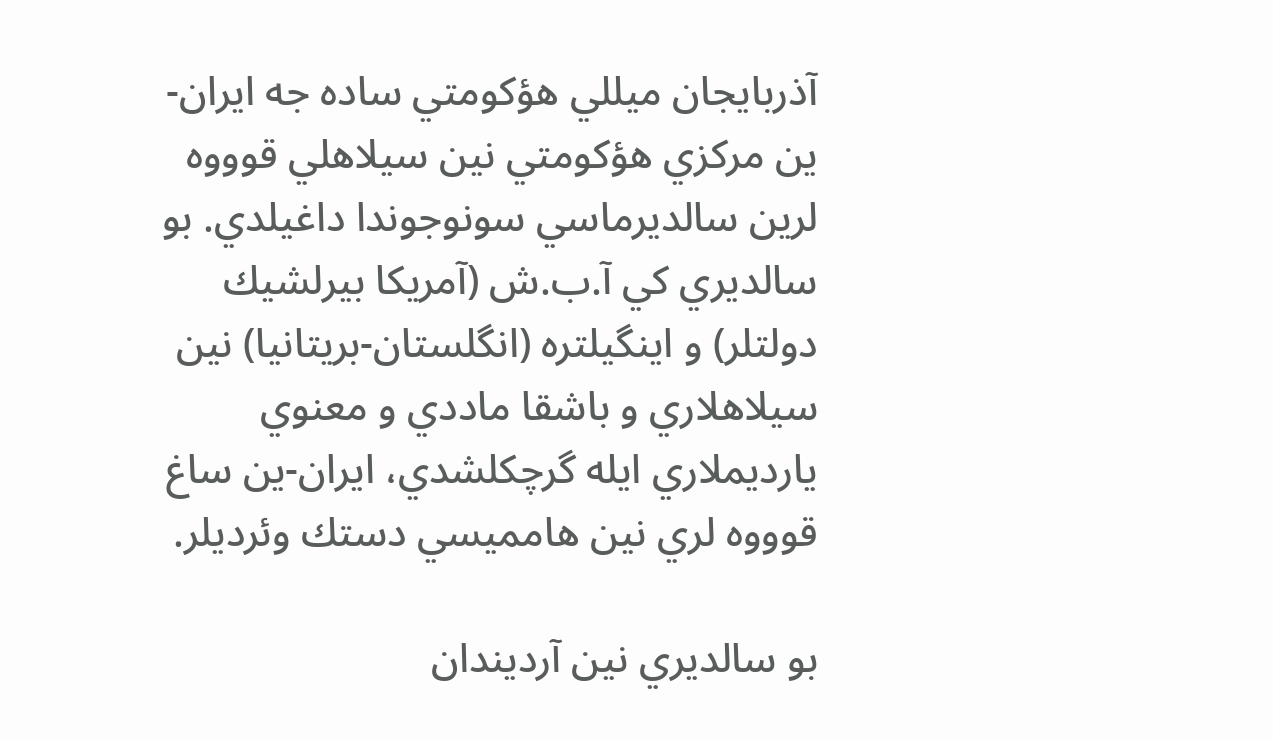آذربايجان ميللي هؤكومتي ساده جه ايران-ين مركزي هؤكومتي نين سيلاهلي قوووه لرين سالديرماسي سونوجوندا داغيلدي. بو سالديري كي آ.ب.ش (آمريكا بيرلشيك دولتلر) و اينگيلتره (انگلستان-بريتانيا) نين سيلاهلاري و باشقا ماددي و معنوي يارديملاري ايله گرچكلشدي، ايران-ين ساغ قوووه لري نين هامميسي دستك وئرديلر.

بو سالديري نين آرديندان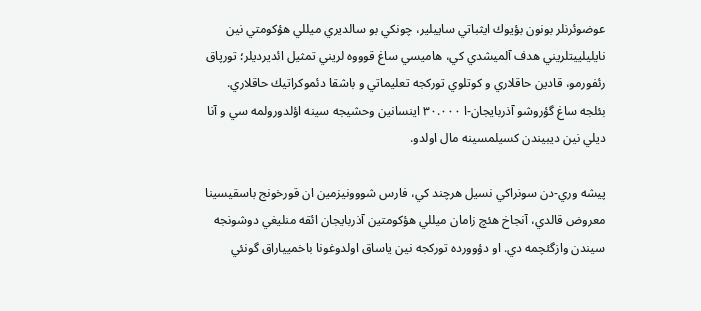عوضوئرنلر بونون بؤيوك ايثباتي ساييلير، چونكي بو سالديري ميللي هؤكومتي نين نايليلييتلريني هدف آلميشدي كي، هاميسي ساغ قوووه لريني تمثيل ائديرديلر؛ تورپاق رئفورمو، قادين حاقلاري و كوتلوي توركجه تعليماتي و باشقا دئموكراتيك حاقلاري. بئلجه ساغ گؤروشو آذربايجان-ا ۳۰.۰۰۰ اينسانين وحشيجه سينه اؤلدورولمه سي و آنا ديلي نين ديبيندن كسيلمسينه مال اولدو.

پيشه وري-دن سونراكي نسيل هرچند كي، فارس شووونيزمين ان قورخونج باسقيسينا معروض قالدي، آنجاخ هئچ زامان ميللي هؤكومتين آذربايجان ائقه منليغي دوشونجه سيندن وازگئچمه دي. او دؤوورده توركجه نين ياساق اولدوغونا باخميياراق گونئي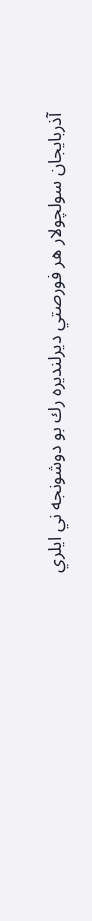آذربايجان سولچولار هر فورصتي ديرلنديره رك بو دوشونجه ني ايلري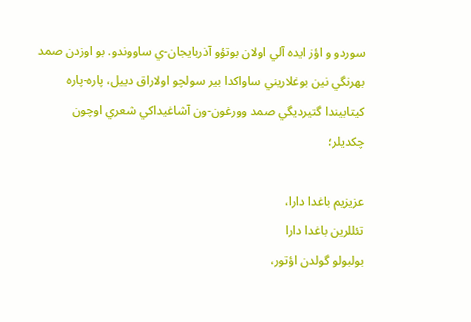سوردو و اؤز ايده آلي اولان بوتؤو آذربايجان-ي ساووندو. بو اوزدن صمد بهرنگي نين بوغلاريني ساواكدا بير سولچو اولاراق دييل، پاره-پاره كيتابيندا گتيرديگي صمد وورغون-ون آشاغيداكي شعري اوچون چكديلر؛

عزيزيم باغدا دارا،
تئللرين باغدا دارا
بولبولو گولدن اؤتور،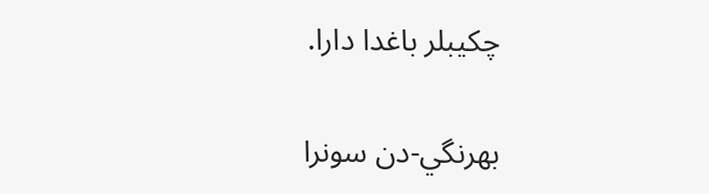چكيبلر باغدا دارا.

بهرنگي-دن سونرا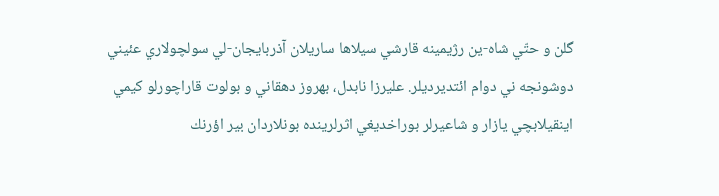گلن و حتّي شاه-ين رژيمينه قارشي سيلاها ساريلان آذربايجان-لي سولچولاري عئيني دوشونجه ني دوام ائتديرديلر. عليرزا نابدل، بهروز دهقاني و بولوت قاراچورلو كيمي اينقيلابچي يازار و شاعيرلر بوراخديغي اثرلرينده بونلاردان بير اؤرنك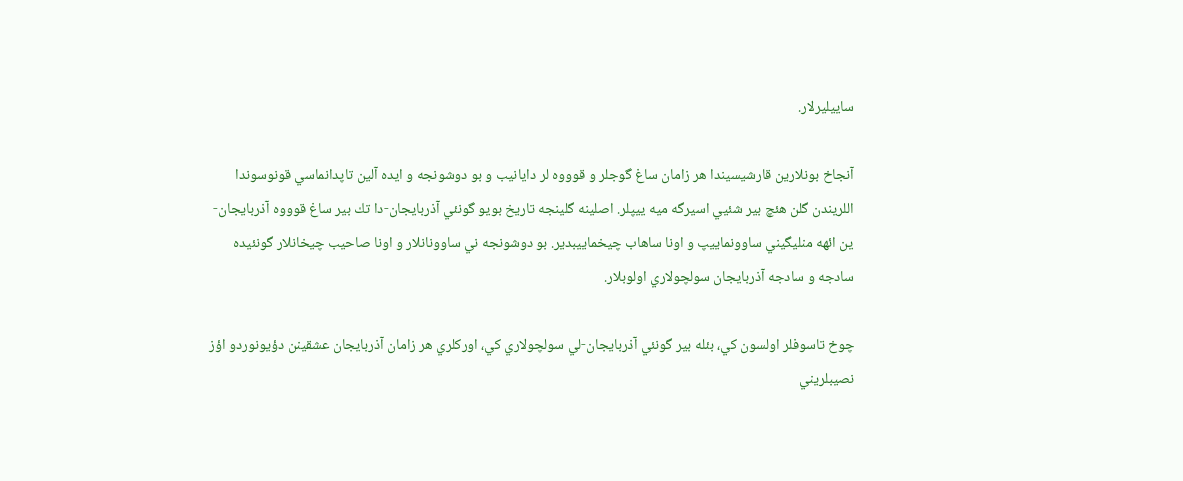ساييليرلار.

آنجاخ بونلارين قارشيسيندا هر زامان ساغ گوجلر و قوووه لر دايانيب و بو دوشونجه و ايده آلين تاپدانماسي قونوسوندا اللريندن گلن هئچ بير شئيي اسيرگه ميه ييپلر. اصلينه گلينجه تاريخ بويو گونئي آذربايجان-دا تك بير ساغ قوووه آذربايجان-ين ائهه منليگيني ساوونماييپ و اونا ساهاب چيخماييبدير. بو دوشونجه ني ساوونانلار و اونا صاحيب چيخانلار گونئيده سادجه و سادجه آذربايجان سولچولاري اولوبلار.

چوخ تاسوفلر اولسون كي، بئله بير گونئي آذربايجان-لي سولچولاري كي، اوركلري هر زامان آذربايجان عشقينن دؤيونوردو اؤز نصيبلريني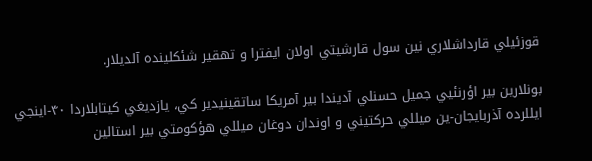قوزئيلي قارداشلاري نين سول قارشيتي اولان ايفترا و تهقير شئكلينده آلديلار.

بونلارين بير اؤرنئيي جميل حسنلي آديندا بير آمريكا ساتقينيدير كي، يازديغي كيتابلاردا ۴۰-اينجي ايللرده آذربايجان-ين ميللي حركتيني و اوندان دوغان ميللي هؤكومتي بير استالين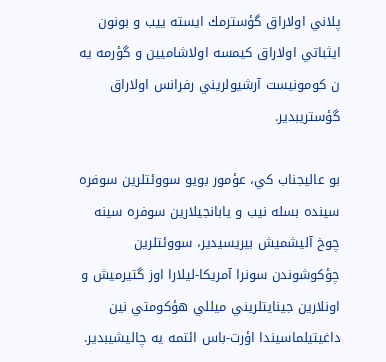پلاني اولاراق گؤسترمك ايسته ييب و بونون ايثباتي اولاراق كيمسه اولاشاميين و گؤرمه يه ن كومونيست آرشيولريني رفرانس اولاراق گؤستريبدير.

بو عاليجناب كي، عؤمور بويو سووئتلرين سوفره سينده بسله نيب و يابانجيلارين سوفره سينه چوخ آليشميش بيريسيدير، سووئتلرين چؤكوشوندن سونرا آمريكا-ليلارا اوز گتيرميش و اونلارين جينايتلريني ميللي هؤكومتي نين داغيتيلماسيندا اؤرت-باس ائتمه يه چاليشيبدير.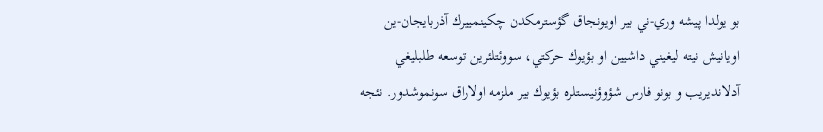بو يولدا پيشه وري-ني بير اويونجاق گؤسترمكدن چكينمييرك آذربايجان-ين اويانيش نيته ليغيني داشيين او بؤيوك حركتي، سووئتلئرين توسعه طلبليغي آدلانديريب و بونو فارس شؤوؤنيستلره بؤيوك بير ملزمه اولاراق سونموشدور. نئجه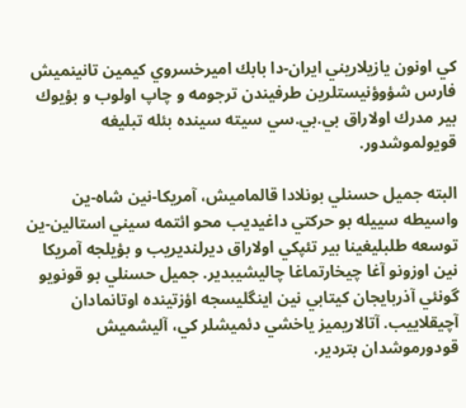كي اونون يازيلاريني ايران-دا بابك اميرخسروي كيمين تانينميش فارس شؤوؤنيستلرين طرفيندن ترجومه و چاپ اولوب و بؤيوك بير مدرك اولاراق بي.بي.سي سيته سينده بئله تبليغه قويولموشدور.

البته جميل حسنلي بونلادا قالماميش، آمريكا-نين شاه-ين واسيطه سييله بو حركتي داغيديب محو ائتمه سيني استالين-ين توسعه طلبليغينا بير تئپكي اولاراق ديرلنديريب و بؤيلجه آمريكا نين اوزونو آغا چيخارتماغا چاليشيبدير. جميل حسنلي بو قونويو گونئي آذربايجان كيتابي نين اينگليسجه اؤزتينده اوتانمادان آچيقلاييب. آتالاريميز ياخشي دئميشلر كي، آليشميش قودورموشدان بتردير.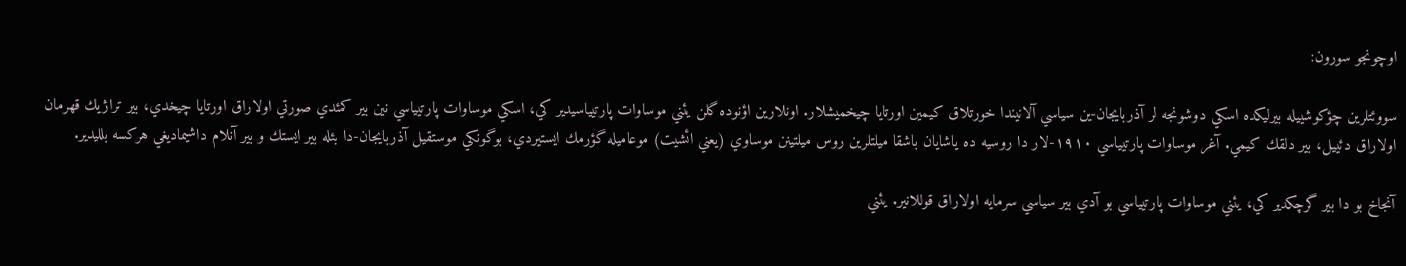اوچونجو سورون:

سووئتلرين چؤكوشييله بيرليكده اسكي دوشونجه لر آذربايجان-ين سياسي آلانيندا خورتلاق كيمين اورتايا چيخميشلار. اونلارين اؤنوده گلن يئني موساوات پارتيياسيدير كي، اسكي موساوات پارتيياسي نين بير كمئدي صورتي اولاراق اورتايا چيخدي، بير تراژيك قهرمان اولاراق دئييل، بير دلقك كيمي. آغر موساوات پارتيياسي ۱۹۱۰-لار دا روسيه ده ياشايان باشقا ميلتلرين روس ميلتينن موساوي (يعني ائشيت) موعاميله گؤرمك ايستيردي، بوگونكي موستقيل آذربايجان-دا بئله بير ايستك و بير آنلام داشيماديغي هركسه بلليدير.

آنجاخ بو دا بير گرچكدير كي، يئني موساوات پارتيياسي بو آدي بير سياسي سرمايه اولاراق قوللانير. يئني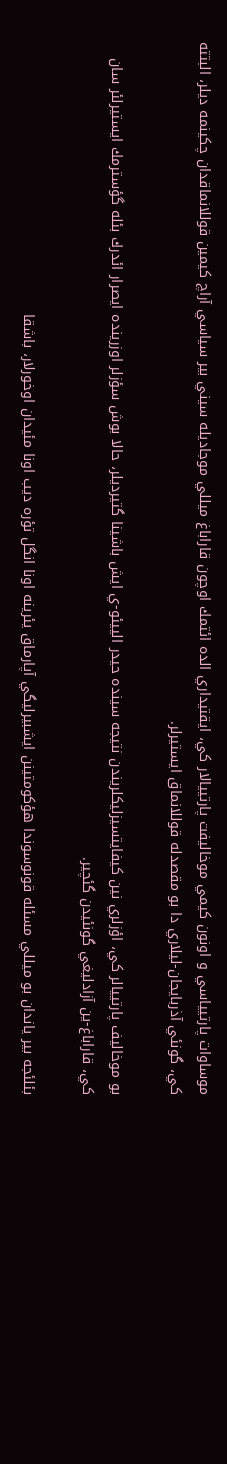موساوات پارتيياسي و اونون كيمي موخاليفت پارتييالار كي، ايقتيداري الده ائتمك اوچون قاراباغ ميللي موجاديله سيني بير سياسي آراچ كيمين قوللانماقدان چكينمه ديلر، البتته كي، گونئي آذربايجان-ليلاري دا بو مقصدله قوللانماق ايستيرلر.

بو موخاليف پارتييالر كي، اؤزلري نين كيفايتسيزليكلريندن نتيجه سينده حيدر الييئو-ي ايش باشينا گتيرديلر، حالا بوش سؤزلر اوزرينده ايصرار ائدرك بئله گؤسترمك ايستيرلئر سان كي، قاراباغ-ين آزادليغي گونئيدن گئچير.

بئلئجه بير ياندان بو ميللي مسئله قونوسوندا هؤكومتينن ايشبيرليگي آپارماق يئرينه اونا انگل تؤره ديب اونا مئيدان اوخورلار، باشقا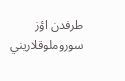طرفدن اؤز سوروملوقلاريني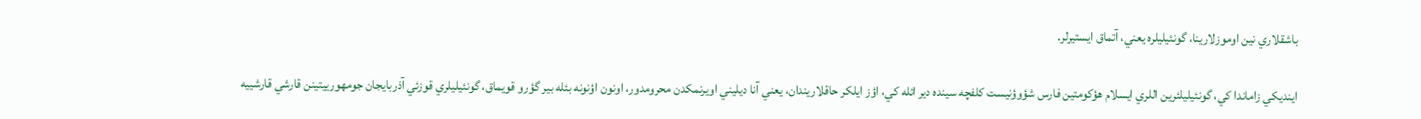باشقلاري نين اوموزلارينا، گونئيليلره يعني، آتماق ايستيرلر.

اينديكي زاماندا كي، گونئيليلئرين اللري ايسلام هؤكومتين فارس شؤوؤنيست كلفچه سينده دير ائله كي، اؤز ايلكر حاقلاريندان، يعني آنا ديليني اويرنمكدن محرومدور، اونون اؤنونه بئله بير گؤرو قويماق، گونئيليلري قوزئي آذربايجان جومهورييتينن قارشي قارشييه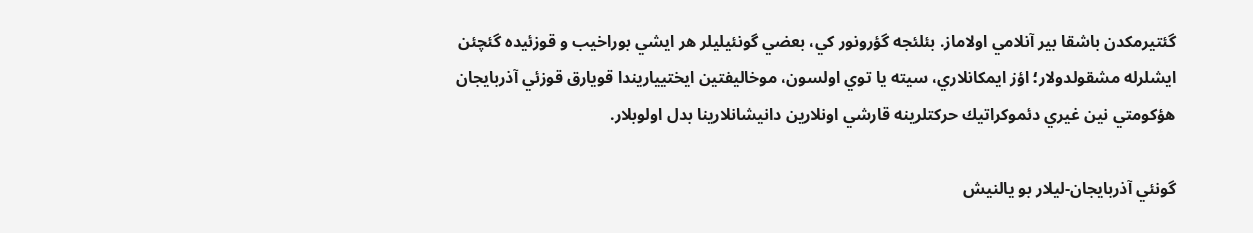گئتيرمكدن باشقا بير آنلامي اولاماز. بئلئجه گؤرونور كي، بعضي گونئيليلر هر ايشي بوراخيب و قوزئيده گئچئن ايشلرله مشقولدولار؛ اؤز ايمكانلاري، سيته يا توي اولسون، موخاليفتين ايختيياريندا قويارق قوزئي آذربايجان هؤكومتي نين غيري دئموكراتيك حركتلرينه قارشي اونلارين دانيشانلارينا بدل اولوبلار.

گونئي آذربايجان-ليلار بو يالنيش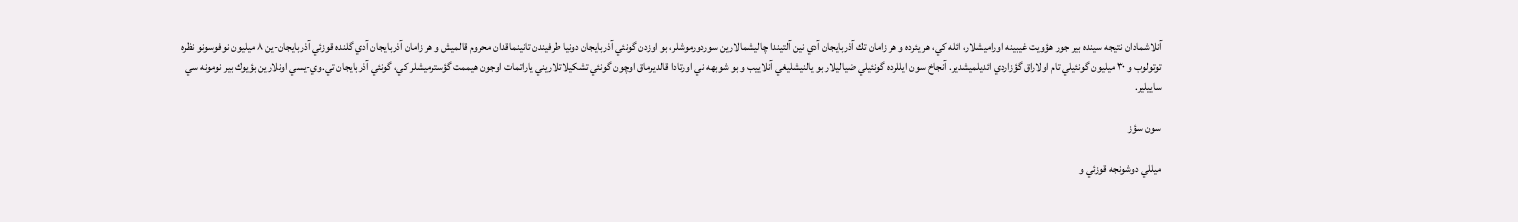آنلاشمادان نتيجه سينده بير جور هؤويت غيبينه اوراميشلار، ائله كي، هر يئرده و هر زامان تك آذربايجان آدي نين آلتيندا چاليشمالارين سوردورموشلر، بو اوزدن گونئي آذربايجان دونيا طرفيندن تانينماقدان محروم قالميش و هر زامان آذربايجان آدي گلنده قوزئي آذربايجان-ين ۸ ميليون نوفوسونو نظره توتولوب و ۳۰ ميليون گونئيلي تام اولاراق گؤزاردي ائديلميشدير. آنجاخ سون ايللرده گونئيلي ضياليلار بو يالنيشليغي آنلاييب و بو شوبهه ني اورتادا قالديرماق اوچون گونئي تشكيلاتلاريني ياراتمات اوجون هيممت گؤسترميشلر كي، گونئي آذربايجان تي.وي-يسي اونلارين بؤيوك بير نومونه سي ساييلير.

سون سؤز

ميللي دوشونجه قوزئي و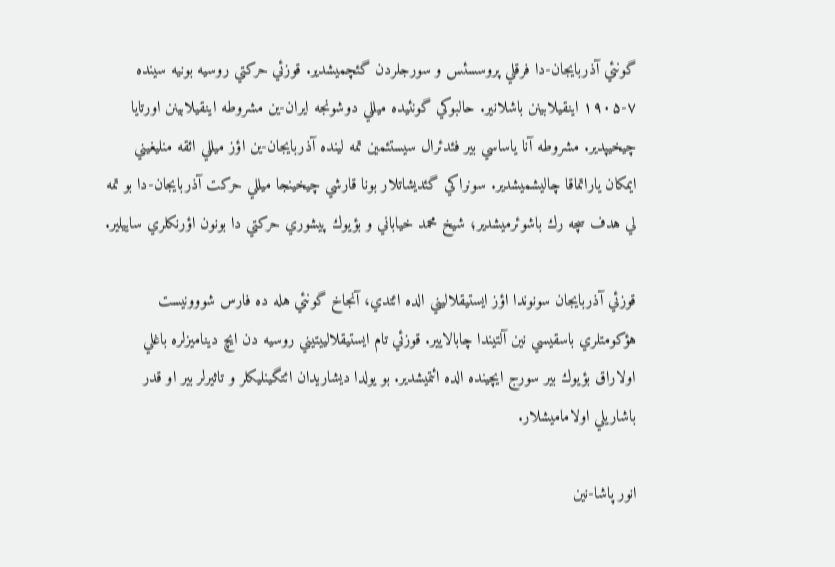گونئي آذربايجان-دا فرقلي پروسسئس و سورجلردن گئچميشدير. قوزئي حركتي روسيه بونيه سينده ۷-۱۹۰۵ اينقيلابينن باشلانير. حالبوكي گونئيده ميللي دوشونجه ايران-ين مشروطه اينقيلابينن اورتايا چيخيپدير. مشروطه آنا ياساسي بير فئدئرال سيستئمين تمه لينده آذربايجان-ين اؤز ميللي ائقه منليغيني ايمكان ياراتماقا چاليشميشدير. سونراكي گئديشاتلار بونا قارشي چيخينجا ميللي حركت آذربايجان-دا بو تمه لي هدف سچه رك باشوئرميشدير؛ شيخ محمد خياباني و بؤيوك پيشوري حركتي دا بونون اؤرنكلري ساييلير.

قوزئي آذربايجان سونوندا اؤز ايستيقلاليني الده ائتدي، آنجاخ گونئي هله ده فارس شووونيست هؤكومتلري باسقيسي نين آلتيندا چابالايير. قوزئي تام ايستيقلالييتيني روسيه دن ايچ ديناميزلره باغلي اولاراق بؤيوك بير سورج ايچينده الده ائتميشدير. بو يولدا ديشاريدان ائتگينليكلر و تاثيرلر بير او قدر باشاريلي اولاماميشلار.

انور پاشا-نين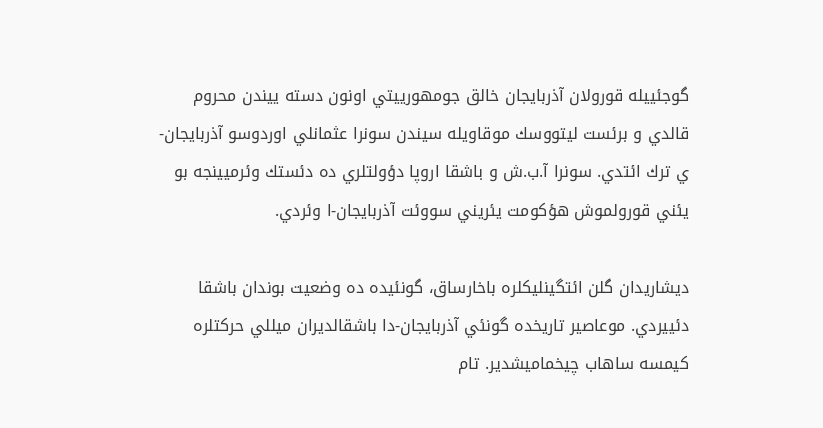گوجئييله قورولان آذربايجان خالق جومهورييتي اونون دسته ييندن محروم قالدي و برئست ليتووسك موقاويله سيندن سونرا عثمانلي اوردوسو آذربايجان-ي ترك ائتدي. سونرا آ.ب.ش و باشقا اروپا دؤولتلري ده دئستك وئرميينجه بو يئني قورولموش هؤكومت يئريني سووئت آذربايجان-ا وئردي.

ديشاريدان گلن ائتگينليكلره باخارساق، گونئيده ده وضعيت بوندان باشقا دئييردي. موعاصير تاريخده گونئي آذربايجان-دا باشقالديران ميللي حركتلره كيمسه ساهاب چيخماميشدير. تام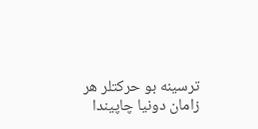ترسينه بو حركتلر هر زامان دونيا چاپيندا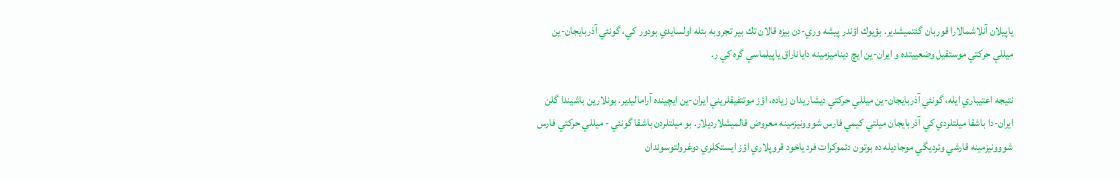ياپيلان آنلاشمالارا قوربان گئتميشدير. بؤيوك اؤندر پيشه وري-دن بيزه قالان تك بير تجروبه بئله اولسايدي بودور كي، گونئي آذربايجان-ين ميللي حركتي موستقيل وضعييتده و ايران-ين ايچ ديناميزمينه داياناراق ياپيلماسي گره كي ر.

نتيجه اعتيباري ايله، گونئي آذربايجان-ين ميللي حركتي ديشاريدان زياده، اؤز موتتفيقلريني ايران-ين ايچينده آراماليدير. بونلارين باشيندا گلن ايران-دا باشقا ميلتلردي كي آذربايجان ميلتي كيمي فارس شووونيزمينه معروض قالميشلارديلار. بو ميلتلردن باشقا گونئي - ميللي حركتي فارس شووونيزمينه قارشي وئرديگي موجاديله ده بوتون دئموكرات فرد ياخود قروپلاري اؤز ايستكلري دوغرولتوسوندان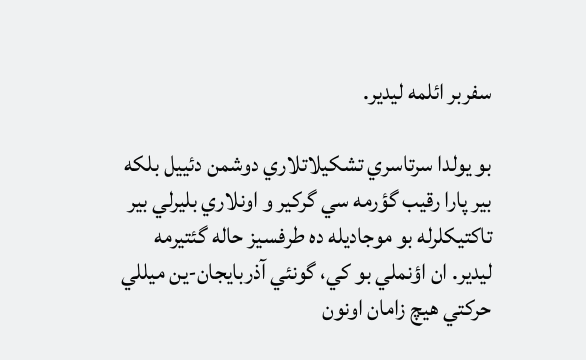سفربر ائلمه ليدير.

بو يولدا سرتاسري تشكيلاتلاري دوشمن دئييل بلكه بير پارا رقيب گؤرمه سي گركير و اونلاري بليرلي بير تاكتيكلرله بو موجاديله ده طرفسيز حاله گئتيرمه ليدير. ان اؤنملي بو كي، گونئي آذربايجان-ين ميللي حركتي هيچ زامان اونون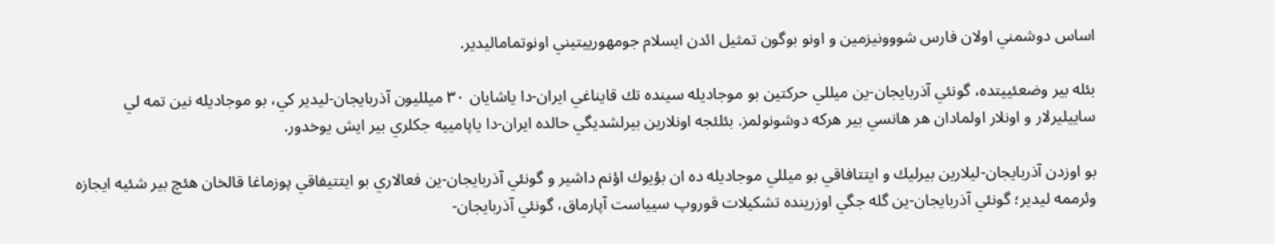اساس دوشمني اولان فارس شووونيزمين و اونو بوگون تمثيل ائدن ايسلام جومهورييتيني اونوتماماليدير.

بئله بير وضعئييتده، گونئي آذربايجان-ين ميللي حركتين بو موجاديله سينده تك قايناغي ايران-دا ياشايان ۳۰ ميلليون آذربايجان-ليدير كي، بو موجاديله نين تمه لي ساييليرلار و اونلار اولمادان هر هانسي بير هركه دوشونولمز. بئلئجه اونلارين بيرلشديگي حالده ايران-دا ياپامييه جكلري بير ايش يوخدور.

بو اوزدن آذربايجان-ليلارين بيرليك و ايتتافاقي بو ميللي موجاديله ده ان بؤيوك اؤنم داشير و گونئي آذربايجان-ين فعالاري بو ايتتيفاقي پوزماغا قالخان هئچ بير شئيه ايجازه وئرممه ليدير؛ گونئي آذربايجان-ين گله جگي اوزرينده تشكيلات قوروپ سيياست آپارماق، گونئي آذربايجان-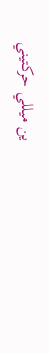ين ميللي حركتيني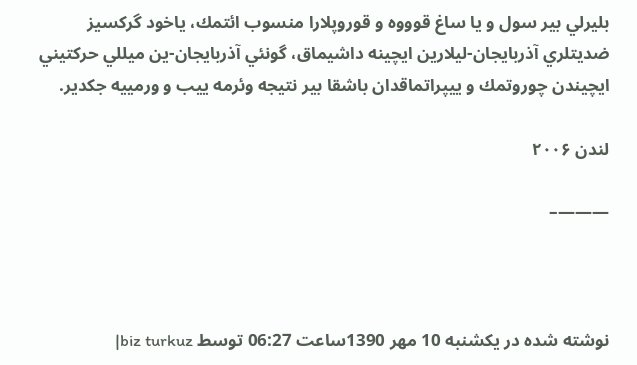بليرلي بير سول و يا ساغ قوووه و قوروپلارا منسوب ائتمك، ياخود گركسيز ضديتلري آذربايجان-ليلارين ايچينه داشيماق، گونئي آذربايجان-ين ميللي حركتيني ايچيندن چوروتمك و ييپراتماقدان باشقا بير نتيجه وئرمه ييب و ورمييه جكدير.

لندن ۲۰۰۶

———–



نوشته شده در یکشنبه 10 مهر 1390ساعت 06:27 توسط biz turkuz|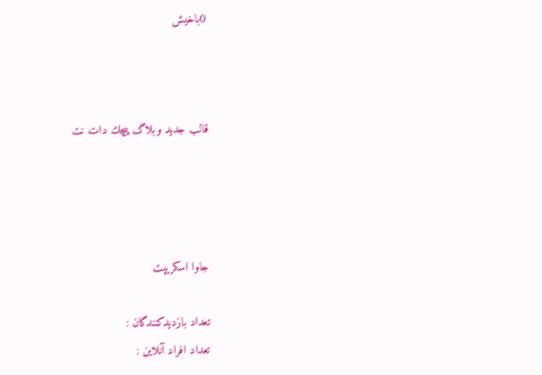0باخیش



قالب جدید وبلاگ پیچك دات نت




جاوا اسكریپت

تعداد بازدیدکنندگان :
تعداد افراد آنلاین :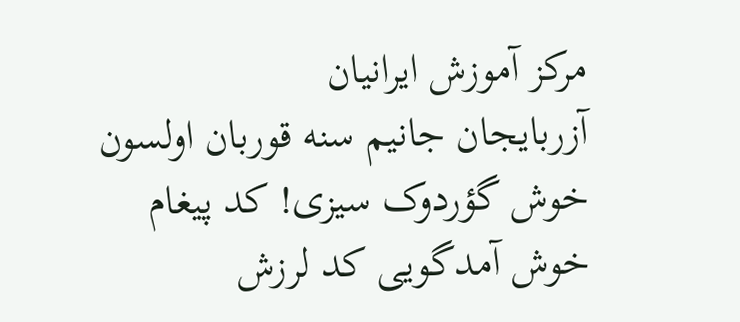مرکز آموزش ایرانیان
آزربایجان جانیم سنه قوربان اولسون خوش گؤردوک سیزی! کد پیغام خوش آمدگویی کد لرزش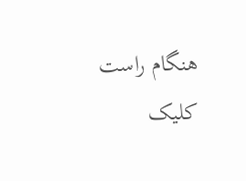هنگام راست کلیک